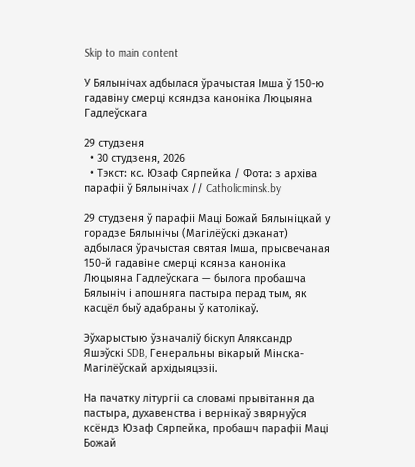Skip to main content

У Бялынічах адбылася ўрачыстая Імша ў 150-ю гадавіну смерці ксяндза каноніка Люцыяна Гадлеўскага

29 студзеня
  • 30 студзеня, 2026
  • Тэкст: кс. Юзаф Сярпейка / Фота: з архіва парафіі ў Бялынічах // Catholicminsk.by

29 студзеня ў парафіі Маці Божай Бялыніцкай у горадзе Бялынічы (Магілёўскі дэканат) адбылася ўрачыстая святая Імша, прысвечаная 150-й гадавіне смерці ксянза каноніка Люцыяна Гадлеўскага — былога пробашча Бялыніч і апошняга пастыра перад тым, як касцёл быў адабраны ў католікаў.

Эўхарыстыю ўзначаліў біскуп Аляксандр Яшэўскі SDB, Генеральны вікарый Мінска-Магілёўскай архідыяцэзіі.

На пачатку літургіі са словамі прывітання да пастыра, духавенства і вернікаў звярнуўся ксёндз Юзаф Сярпейка, пробашч парафіі Маці Божай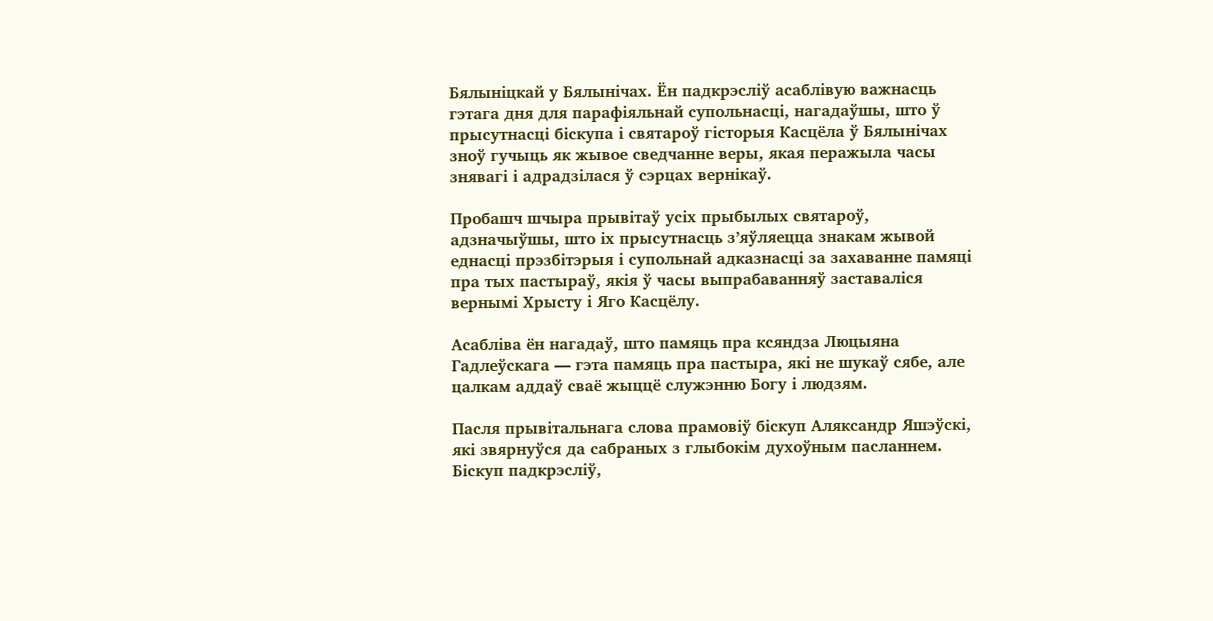Бялыніцкай у Бялынічах. Ён падкрэсліў асаблівую важнасць гэтага дня для парафіяльнай супольнасці, нагадаўшы, што ў прысутнасці біскупа і святароў гісторыя Касцёла ў Бялынічах зноў гучыць як жывое сведчанне веры, якая перажыла часы знявагі і адрадзілася ў сэрцах вернікаў.

Пробашч шчыра прывітаў усіх прыбылых святароў, адзначыўшы, што іх прысутнасць з’яўляецца знакам жывой еднасці прэзбітэрыя і супольнай адказнасці за захаванне памяці пра тых пастыраў, якія ў часы выпрабаванняў заставаліся вернымі Хрысту і Яго Касцёлу.

Асабліва ён нагадаў, што памяць пра ксяндза Люцыяна Гадлеўскага — гэта памяць пра пастыра, які не шукаў сябе, але цалкам аддаў сваё жыццё служэнню Богу і людзям.

Пасля прывітальнага слова прамовіў біскуп Аляксандр Яшэўскі, які звярнуўся да сабраных з глыбокім духоўным пасланнем. Біскуп падкрэсліў,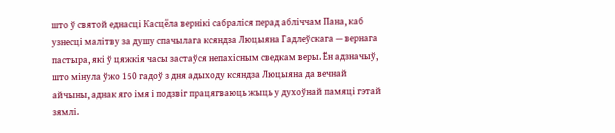што ў святой еднасці Касцёла вернікі сабраліся перад абліччам Пана, каб узнесці малітву за душу спачылага ксяндза Люцыяна Гадлеўскага — вернага пастыра, які ў цяжкія часы застаўся непахісным сведкам веры. Ён адзначыў, што мінула ўжо 150 гадоў з дня адыходу ксяндза Люцыяна да вечнай айчыны, аднак яго імя і подзвіг працягваюць жыць у духоўнай памяці гэтай зямлі.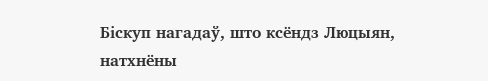Біскуп нагадаў, што ксёндз Люцыян, натхнёны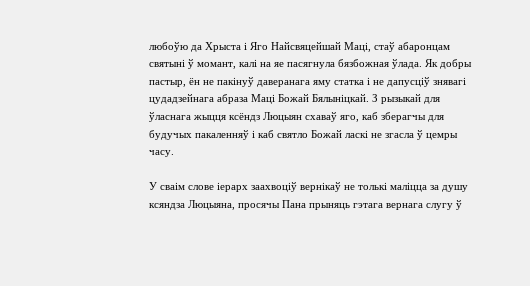любоўю да Хрыста і Яго Найсвяцейшай Маці, стаў абаронцам святыні ў момант, калі на яе пасягнула бязбожная ўлада. Як добры пастыр, ён не пакінуў даверанага яму статка і не дапусціў знявагі цудадзейнага абраза Маці Божай Бялыніцкай. З рызыкай для ўласнага жыцця ксёндз Люцыян схаваў яго, каб зберагчы для будучых пакаленняў і каб святло Божай ласкі не згасла ў цемры часу.

У сваім слове іерарх заахвоціў вернікаў не толькі маліцца за душу ксяндза Люцыяна, просячы Пана прыняць гэтага вернага слугу ў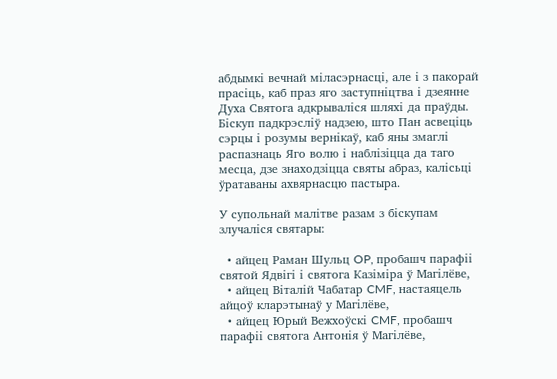абдымкі вечнай міласэрнасці, але і з пакорай прасіць, каб праз яго заступніцтва і дзеянне Духа Святога адкрываліся шляхі да праўды. Біскуп падкрэсліў надзею, што Пан асвеціць сэрцы і розумы вернікаў, каб яны змаглі распазнаць Яго волю і наблізіцца да таго месца, дзе знаходзіцца святы абраз, калісьці ўратаваны ахвярнасцю пастыра.

У супольнай малітве разам з біскупам злучаліся святары:

  • айцец Раман Шульц OP, пробашч парафіі святой Ядвігі і святога Казіміра ў Магілёве,
  • айцец Віталій Чабатар CMF, настаяцель айцоў кларэтынаў у Магілёве,
  • айцец Юрый Вежхоўскі CMF, пробашч парафіі святога Антонія ў Магілёве,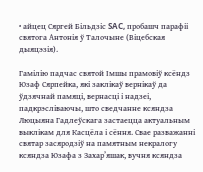• айцец Сяргей Більдзіс SAC, пробашч парафіі святога Антонія ў Талочыне (Віцебская дыяцэзія).

Гамілію падчас святой Імшы прамовіў ксёндз Юзаф Сярпейка, які заклікаў вернікаў да ўдзячнай памяці, вернасці і надзеі, падкрэсліваючы, што сведчанне ксяндза Люцыяна Гадлеўскага застаецца актуальным выклікам для Касцёла і сёння. Свае разважанні святар засяродзіў на памятным некралогу ксяндза Юзафа з Захар’яшак, вучня ксяндза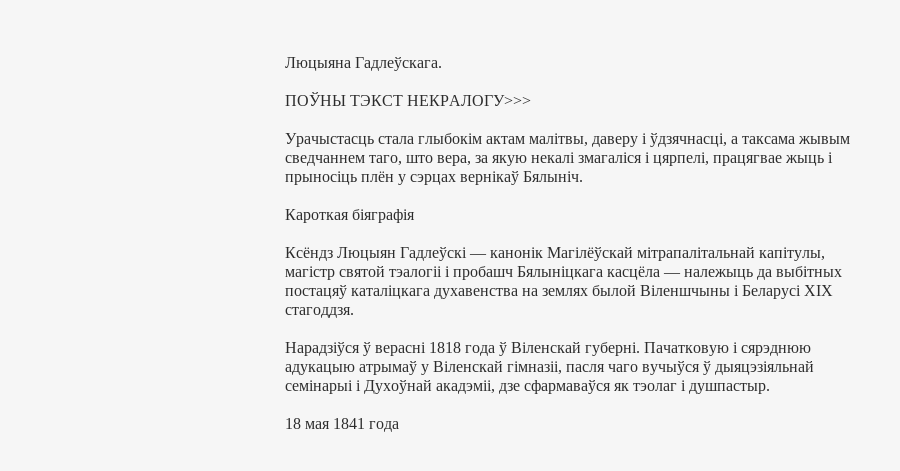Люцыяна Гадлеўскага.

ПОЎНЫ ТЭКСТ НЕКРАЛОГУ>>>

Урачыстасць стала глыбокім актам малітвы, даверу і ўдзячнасці, а таксама жывым сведчаннем таго, што вера, за якую некалі змагаліся і цярпелі, працягвае жыць і прыносіць плён у сэрцах вернікаў Бялыніч.

Кароткая біяграфія

Ксёндз Люцыян Гадлеўскі — канонік Магілёўскай мітрапалітальнай капітулы, магістр святой тэалогіі і пробашч Бялыніцкага касцёла — належыць да выбітных постацяў каталіцкага духавенства на землях былой Віленшчыны і Беларусі ХІХ стагоддзя.

Нарадзіўся ў верасні 1818 года ў Віленскай губерні. Пачатковую і сярэднюю адукацыю атрымаў у Віленскай гімназіі, пасля чаго вучыўся ў дыяцэзіяльнай семінарыі і Духоўнай акадэміі, дзе сфармаваўся як тэолаг і душпастыр.

18 мая 1841 года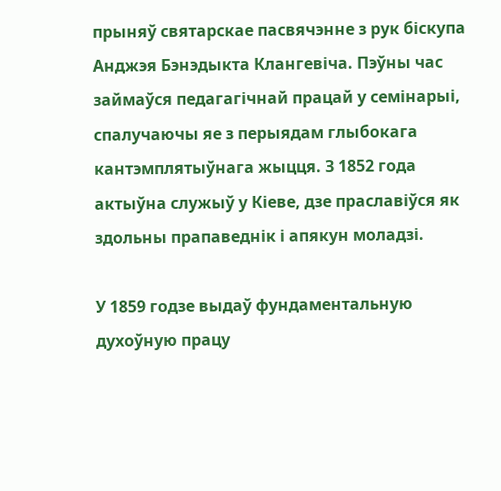прыняў святарскае пасвячэнне з рук біскупа Анджэя Бэнэдыкта Клангевіча. Пэўны час займаўся педагагічнай працай у семінарыі, спалучаючы яе з перыядам глыбокага кантэмплятыўнага жыцця. З 1852 года актыўна служыў у Кіеве, дзе праславіўся як здольны прапаведнік і апякун моладзі.

У 1859 годзе выдаў фундаментальную духоўную працу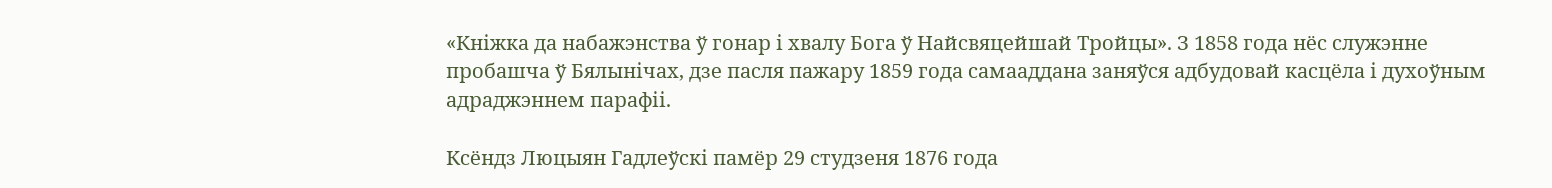«Кніжка да набажэнства ў гонар і хвалу Бога ў Найсвяцейшай Тройцы». З 1858 года нёс служэнне пробашча ў Бялынічах, дзе пасля пажару 1859 года самааддана заняўся адбудовай касцёла і духоўным адраджэннем парафіі.

Ксёндз Люцыян Гадлеўскі памёр 29 студзеня 1876 года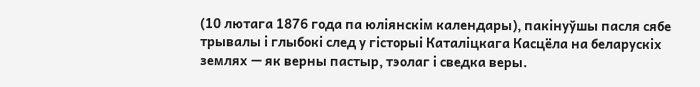(10 лютага 1876 года па юліянскім календары), пакінуўшы пасля сябе трывалы і глыбокі след у гісторыі Каталіцкага Касцёла на беларускіх землях — як верны пастыр, тэолаг і сведка веры.